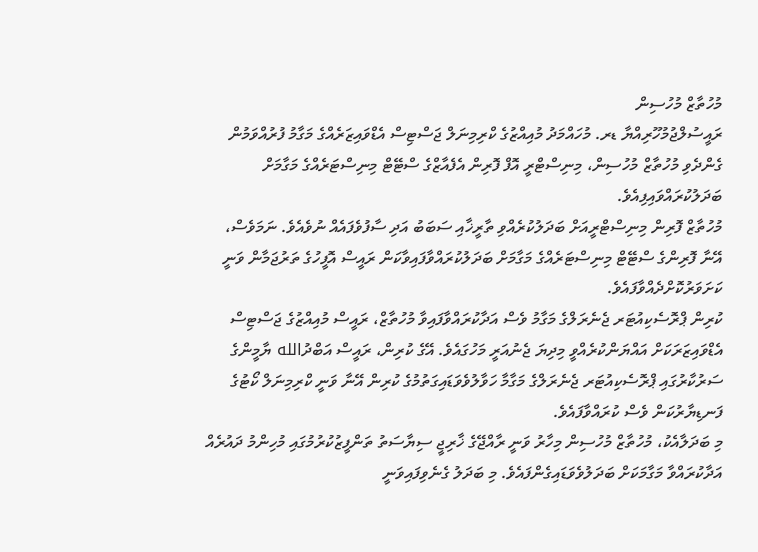މުހުތާޒް މުހުސިން
ރައީސުލްޖުމުހޫރިއްޔާ ޑރ. މުހައްމަދު މުއިއްޒުގެ ކްރިމިނަލް ޖަސްޓިސް އެޑްވައިޒަރެއްގެ މަގާމު ފުރުއްވަމުން ގެންދެވި މުހުތާޒް މުހުސިން، މިނިސްޓްރީ އޮފް ފޮރިން އެފެއާޒްގެ ސްޓޭޓް މިނިސްޓަރެއްގެ މަގާމަށް ބަދަލުކުރައްވައިފިއެވެ.
މުހުތާޒް ފޮރިން މިނިސްޓްރީއަށް ބަދަލުކުރެއްވި ތާރީޚާއި ސަބަބު އަދި ސާފުވެފައެއް ނުވެއެވެ. ނަމަވެސް، އޭނާ ފޮރިންގެ ސްޓޭޓް މިނިސްޓަރެއްގެ މަގާމަށް ބަދަލުކުރައްވާފައިވާކަން ރައީސް އޮފީހުގެ ތަރުޖަމާން ވަނީ ކަށަވަރުކޮށްދެއްވާފައެވެ.
ކުރިން ޕްރޮސެކިއުޓަރ ޖެނެރަލްގެ މަގާމު ވެސް އަދާކުރައްވާފައިވާ މުހުތާޒް، ރައީސް މުއިއްޒުގެ ޖަސްޓިސް އެޑްވައިޒަރަކަށް އައްޔަންކުރެއްވީ މިދިޔަ ޖެނުއަރީ މަހުގައެވެ. އޭގެ ކުރިން، ރައީސް އަބްދުالله ޔާމީންގެ ސަރުކާރުގައި ޕްރޮސެކިއުޓަރ ޖެނެރަލްގެ މަގާމާ ހަވާލުވެވަޑައިގަތުމުގެ ކުރިން އޭނާ ވަނީ ކްރިމިނަލް ކޯޓުގެ ފަނޑިޔާރުކަން ވެސް ކުރައްވާފައެވެ.
މި ބަދަލާއެކު، މުހުތާޒް މުހުސިން މިހާރު ވަނީ ރާއްޖޭގެ ޚާރިޖީ ސިޔާސަތު ތަންފީޒުކުރުމުގައި މުހިންމު ދައުރެއް އަދާކުރައްވާ މަގާމަކަށް ބަދަލުވެވަޑައިގެންފައެވެ. މި ބަދަލު ގެނެވިފައިވަނީ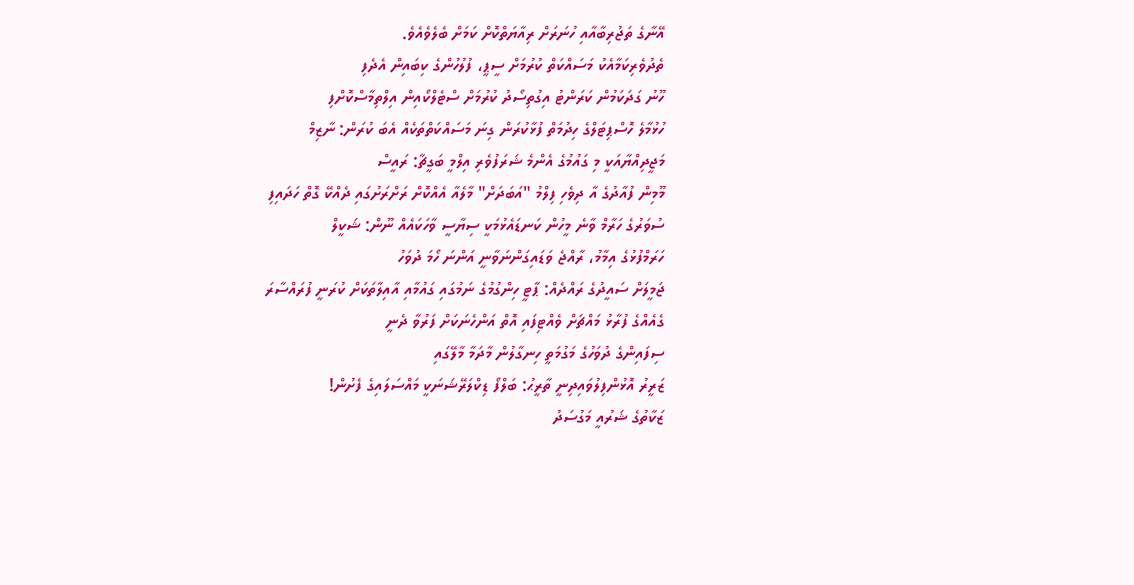އޭނާގެ ތަޖުރިބާއާއި ހުނަރަށް ރިއާޔަތްކޮށް ކަމަށް ބެލެވެއެވެ.
ތެދުވެރިކަމާއެކު މަސައްކަތް ކުރުމަށް ސީޕީ، ފުލުހުންގެ ކިބައިން އެދެފި
ހޫނު ގަދަކަމުން ކަރަންޓު އިގުތިސޯދު ކުރުމަށް ސްޓެލްކޯއިން އިލްތިމާސްކޮށްފި
ހުޅުމާލެ ހޮސްޕިޓަލްގެ ހިދުމަތް ފުޅާކުރަން ގިނަ މަސައްކަތްތަކެއް އެބަ ކުރަން: ނާޒިމް
މަޖީދިއްޔާއަކީ މި ގައުމުގެ އެންމެ ޝަރަފުވެރި އިލްމީ ބަގީޗާ: ރައީސް
މޫމިން ފުއާދުގެ އާ ދިވެހި ފިލްމު "އަބަދަށް" މާލެއާ އެއްކޮށް ރަށްރަށުގައި ދެއްކޭ ގޮތް ހަދައިފި
ސުވަރުގެ ހަރާމް ވާނެ މީހުން ކަނޑައެޅުމަކީ ސިޔާސީ ވާހަކައެއް ނޫން: ޝަކީލް
ހަރަމްފުޅުގެ އިމާމު، ރާއްޖެ ވަޑައިގަންނަވާނީ އަންނަ ހޯމަ ދުވަހު
ޖަމީލަށް ސައީދުގެ ރައްދެއް: ޕާޓީ ހިންގުމުގެ ނަމުގައި ގައުމާއި އާއިލާތަކަށް ކުރަނީ ފުރައްސާރަ
ގެއެއްގެ ފުރާޅު މައްޗަށް ވެއްޓިފައި އޮތް އަންހެނަކަށް ފަރުވާ ދެނީ
ސިފައިންގެ ދުވަހުގެ މަގުމަތީ ހިނގާލުން މާދަމާ މާލޭގައި
ޒަރީރު އޮޅުންފިލުވައިދިނީ ތާރީޙު: ބަލްފޯ ޑިކްލަރޭޝަނަކީ މައްސަލައިގެ ފެށުން!
ޒަކާތުގެ ޝަރުއީ މަގުސަދު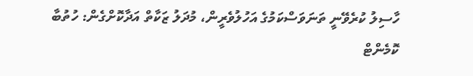ހާސިލު ކުރެވޭނީ ތަނަވަސްކަމުގެ އަހުލުވެރީން، މުދަލު ޒަކާތް އަދާކޮށްގެން: ހުތުބާ
ކޮމެންޓް